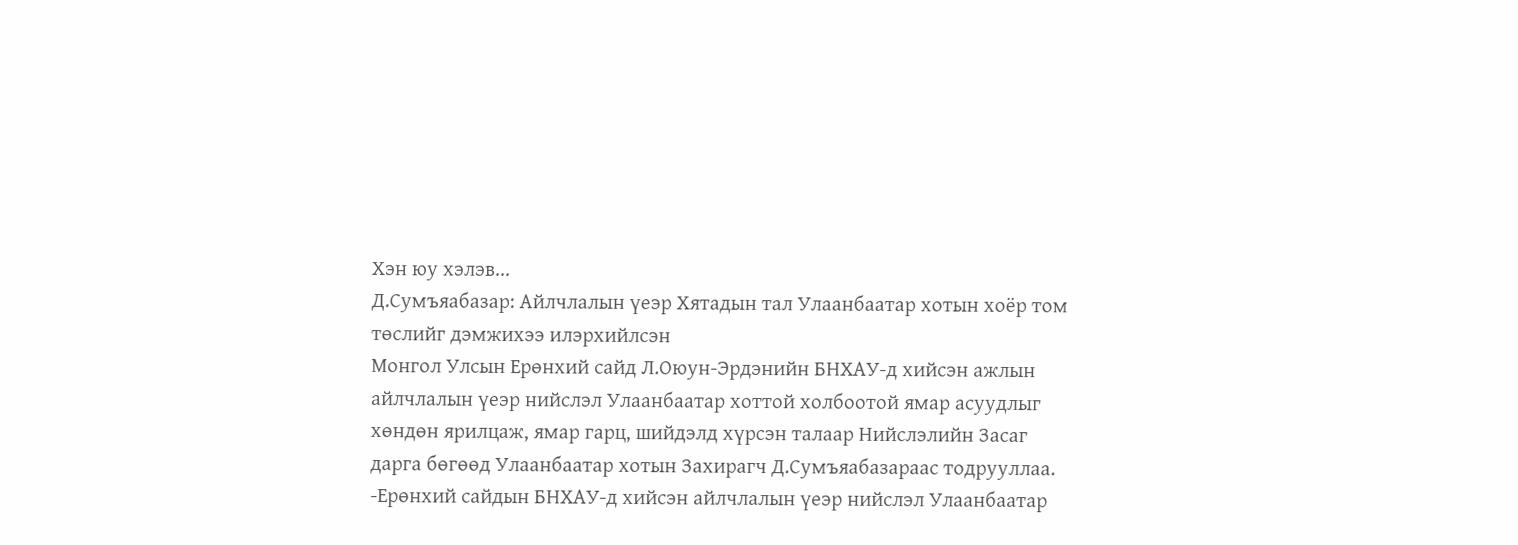Хэн юу хэлэв...
Д.Сумъяабазар: Айлчлалын үеэр Хятадын тал Улаанбаатар хотын хоёр том төслийг дэмжихээ илэрхийлсэн
Монгол Улсын Ерөнхий сайд Л.Оюун-Эрдэнийн БНХАУ-д хийсэн ажлын айлчлалын үеэр нийслэл Улаанбаатар хоттой холбоотой ямар асуудлыг хөндөн ярилцаж, ямар гарц, шийдэлд хүрсэн талаар Нийслэлийн Засаг дарга бөгөөд Улаанбаатар хотын Захирагч Д.Сумъяабазараас тодрууллаа.
-Ерөнхий сайдын БНХАУ-д хийсэн айлчлалын үеэр нийслэл Улаанбаатар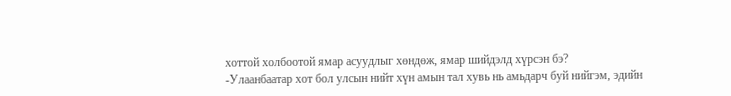хоттой холбоотой ямар асуудлыг хөндөж, ямар шийдэлд хүрсэн бэ?
-Улаанбаатар хот бол улсын нийт хүн амын тал хувь нь амьдарч буй нийгэм, эдийн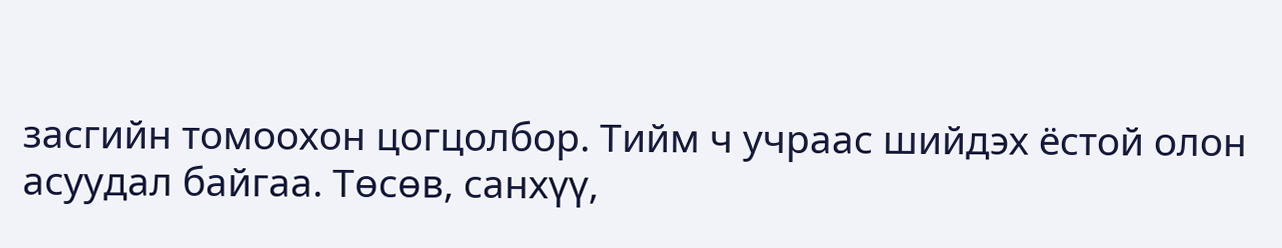засгийн томоохон цогцолбор. Тийм ч учраас шийдэх ёстой олон асуудал байгаа. Төсөв, санхүү,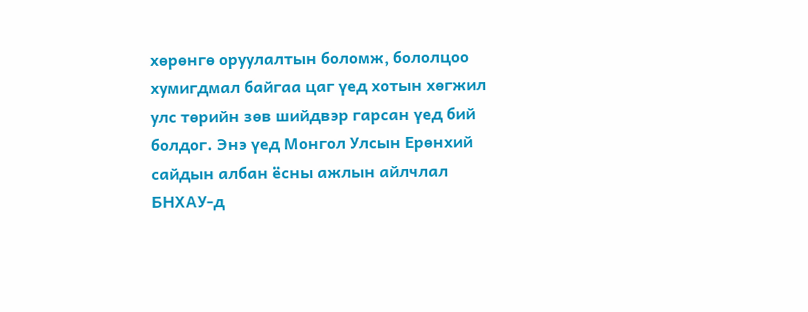хөрөнгө оруулалтын боломж, бололцоо хумигдмал байгаа цаг үед хотын хөгжил улс төрийн зөв шийдвэр гарсан үед бий болдог. Энэ үед Монгол Улсын Ерөнхий сайдын албан ёсны ажлын айлчлал БНХАУ-д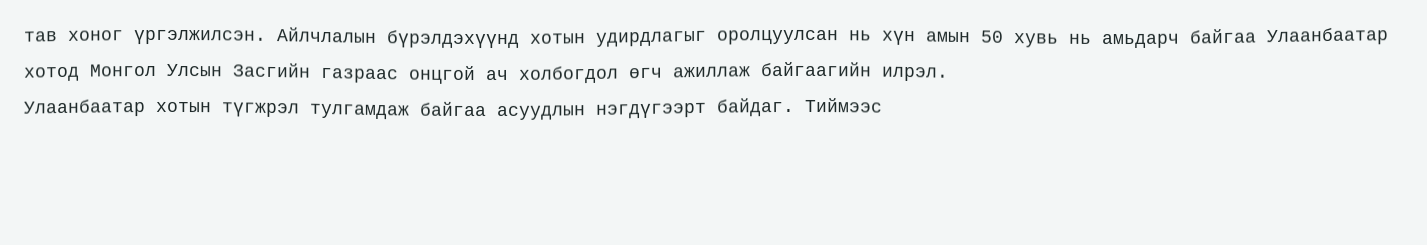тав хоног үргэлжилсэн. Айлчлалын бүрэлдэхүүнд хотын удирдлагыг оролцуулсан нь хүн амын 50 хувь нь амьдарч байгаа Улаанбаатар хотод Монгол Улсын Засгийн газраас онцгой ач холбогдол өгч ажиллаж байгаагийн илрэл.
Улаанбаатар хотын түгжрэл тулгамдаж байгаа асуудлын нэгдүгээрт байдаг. Тиймээс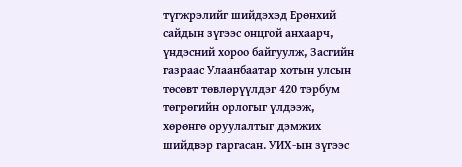түгжрэлийг шийдэхэд Ерөнхий сайдын зүгээс онцгой анхаарч, үндэсний хороо байгуулж, Засгийн газраас Улаанбаатар хотын улсын төсөвт төвлөрүүлдэг 420 тэрбум төгрөгийн орлогыг үлдээж, хөрөнгө оруулалтыг дэмжих шийдвэр гаргасан. УИХ-ын зүгээс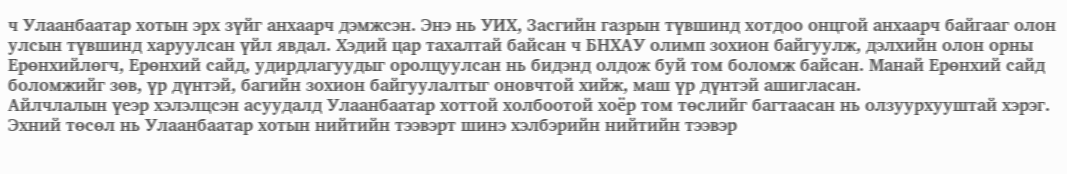ч Улаанбаатар хотын эрх зүйг анхаарч дэмжсэн. Энэ нь УИХ, Засгийн газрын түвшинд хотдоо онцгой анхаарч байгааг олон улсын түвшинд харуулсан үйл явдал. Хэдий цар тахалтай байсан ч БНХАУ олимп зохион байгуулж, дэлхийн олон орны Ерөнхийлөгч, Ерөнхий сайд, удирдлагуудыг оролцуулсан нь бидэнд олдож буй том боломж байсан. Манай Ерөнхий сайд боломжийг зөв, үр дүнтэй, багийн зохион байгуулалтыг оновчтой хийж, маш үр дүнтэй ашигласан.
Айлчлалын үеэр хэлэлцсэн асуудалд Улаанбаатар хоттой холбоотой хоёр том төслийг багтаасан нь олзуурхууштай хэрэг. Эхний төсөл нь Улаанбаатар хотын нийтийн тээвэрт шинэ хэлбэрийн нийтийн тээвэр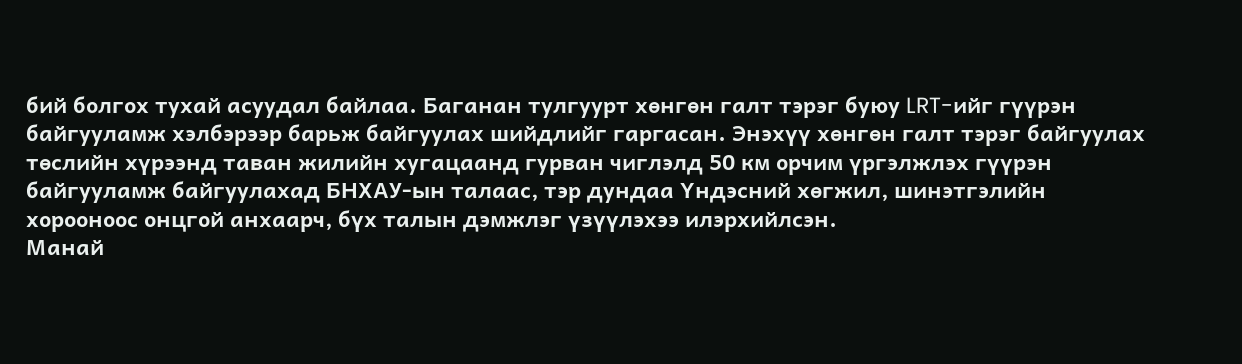бий болгох тухай асуудал байлаа. Баганан тулгуурт хөнгөн галт тэрэг буюу LRT-ийг гүүрэн байгууламж хэлбэрээр барьж байгуулах шийдлийг гаргасан. Энэхүү хөнгөн галт тэрэг байгуулах төслийн хүрээнд таван жилийн хугацаанд гурван чиглэлд 50 км орчим үргэлжлэх гүүрэн байгууламж байгуулахад БНХАУ-ын талаас, тэр дундаа Үндэсний хөгжил, шинэтгэлийн хорооноос онцгой анхаарч, бүх талын дэмжлэг үзүүлэхээ илэрхийлсэн.
Манай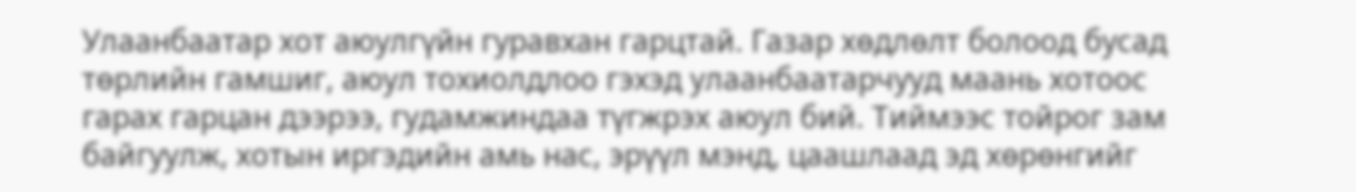Улаанбаатар хот аюулгүйн гуравхан гарцтай. Газар хөдлөлт болоод бусад төрлийн гамшиг, аюул тохиолдлоо гэхэд улаанбаатарчууд маань хотоос гарах гарцан дээрээ, гудамжиндаа түгжрэх аюул бий. Тиймээс тойрог зам байгуулж, хотын иргэдийн амь нас, эрүүл мэнд, цаашлаад эд хөрөнгийг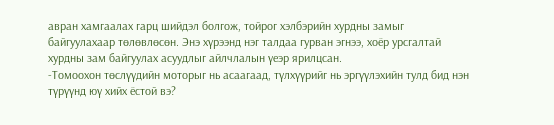авран хамгаалах гарц шийдэл болгож, тойрог хэлбэрийн хурдны замыг байгуулахаар төлөвлөсөн. Энэ хүрээнд нэг талдаа гурван эгнээ, хоёр урсгалтай хурдны зам байгуулах асуудлыг айлчлалын үеэр ярилцсан.
-Томоохон төслүүдийн моторыг нь асаагаад, түлхүүрийг нь эргүүлэхийн тулд бид нэн түрүүнд юү хийх ёстой вэ?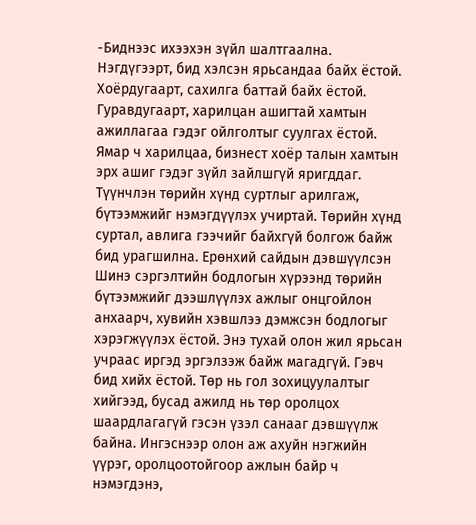-Биднээс ихээхэн зүйл шалтгаална. Нэгдүгээрт, бид хэлсэн ярьсандаа байх ёстой. Хоёрдугаарт, сахилга баттай байх ёстой. Гуравдугаарт, харилцан ашигтай хамтын ажиллагаа гэдэг ойлголтыг суулгах ёстой. Ямар ч харилцаа, бизнест хоёр талын хамтын эрх ашиг гэдэг зүйл зайлшгүй яригддаг.
Түүнчлэн төрийн хүнд суртлыг арилгаж, бүтээмжийг нэмэгдүүлэх учиртай. Төрийн хүнд суртал, авлига гээчийг байхгүй болгож байж бид урагшилна. Ерөнхий сайдын дэвшүүлсэн Шинэ сэргэлтийн бодлогын хүрээнд төрийн бүтээмжийг дээшлүүлэх ажлыг онцгойлон анхаарч, хувийн хэвшлээ дэмжсэн бодлогыг хэрэгжүүлэх ёстой. Энэ тухай олон жил ярьсан учраас иргэд эргэлзэж байж магадгүй. Гэвч бид хийх ёстой. Төр нь гол зохицуулалтыг хийгээд, бусад ажилд нь төр оролцох шаардлагагүй гэсэн үзэл санааг дэвшүүлж байна. Ингэснээр олон аж ахуйн нэгжийн үүрэг, оролцоотойгоор ажлын байр ч нэмэгдэнэ,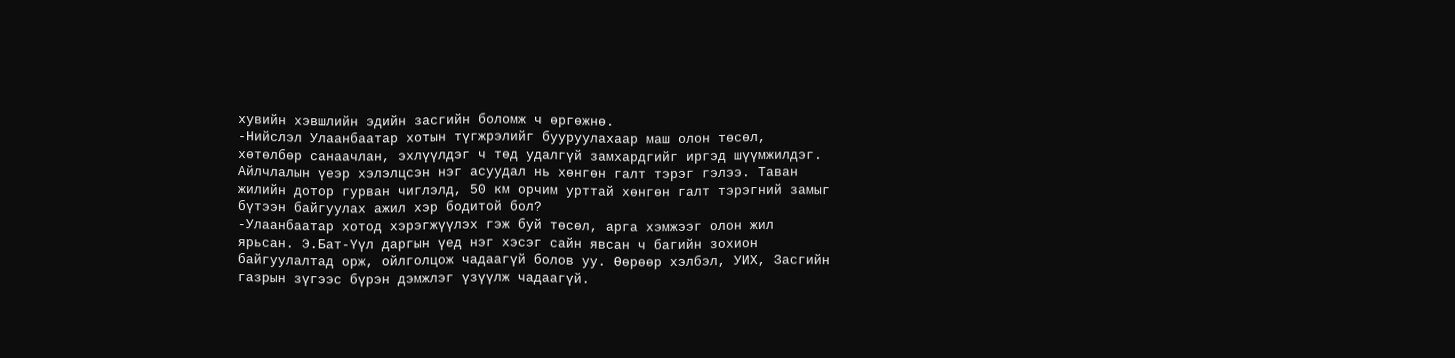хувийн хэвшлийн эдийн засгийн боломж ч өргөжнө.
-Нийслэл Улаанбаатар хотын түгжрэлийг бууруулахаар маш олон төсөл, хөтөлбөр санаачлан, эхлүүлдэг ч төд удалгүй замхардгийг иргэд шүүмжилдэг. Айлчлалын үеэр хэлэлцсэн нэг асуудал нь хөнгөн галт тэрэг гэлээ. Таван жилийн дотор гурван чиглэлд, 50 км орчим урттай хөнгөн галт тэрэгний замыг бүтээн байгуулах ажил хэр бодитой бол?
-Улаанбаатар хотод хэрэгжүүлэх гэж буй төсөл, арга хэмжээг олон жил ярьсан. Э.Бат-Үүл даргын үед нэг хэсэг сайн явсан ч багийн зохион байгуулалтад орж, ойлголцож чадаагүй болов уу. Өөрөөр хэлбэл, УИХ, Засгийн газрын зүгээс бүрэн дэмжлэг үзүүлж чадаагүй.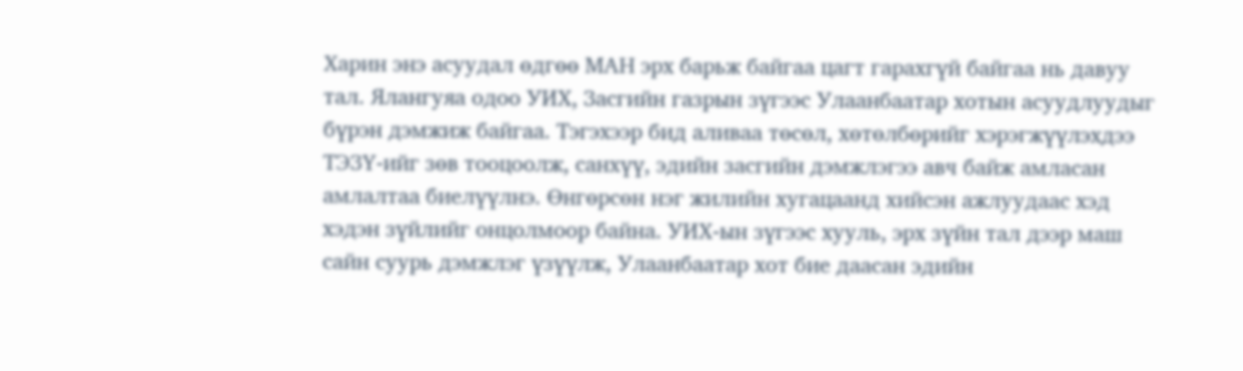Харин энэ асуудал өдгөө МАН эрх барьж байгаа цагт гарахгүй байгаа нь давуу тал. Ялангуяа одоо УИХ, Засгийн газрын зүгээс Улаанбаатар хотын асуудлуудыг бүрэн дэмжиж байгаа. Тэгэхээр бид аливаа төсөл, хөтөлбөрийг хэрэгжүүлэхдээ ТЭЗҮ-ийг зөв тооцоолж, санхүү, эдийн засгийн дэмжлэгээ авч байж амласан амлалтаа биелүүлнэ. Өнгөрсөн нэг жилийн хугацаанд хийсэн ажлуудаас хэд хэдэн зүйлийг онцолмоор байна. УИХ-ын зүгээс хууль, эрх зүйн тал дээр маш сайн суурь дэмжлэг үзүүлж, Улаанбаатар хот бие даасан эдийн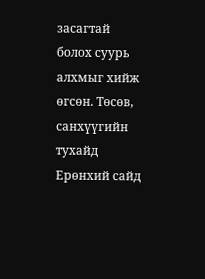засагтай болох суурь алхмыг хийж өгсөн. Төсөв, санхүүгийн тухайд Ерөнхий сайд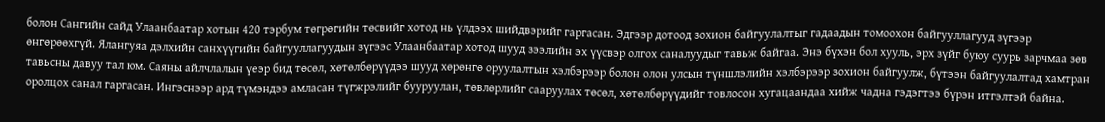болон Сангийн сайд Улаанбаатар хотын 420 тэрбум төгрөгийн төсвийг хотод нь үлдээх шийдвэрийг гаргасан. Эдгээр дотоод зохион байгуулалтыг гадаадын томоохон байгууллагууд зүгээр өнгөрөөхгүй. Ялангуяа дэлхийн санхүүгийн байгууллагуудын зүгээс Улаанбаатар хотод шууд зээлийн эх үүсвэр олгох саналуудыг тавьж байгаа. Энэ бүхэн бол хууль, эрх зүйг буюу суурь зарчмаа зөв тавьсны давуу тал юм. Саяны айлчлалын үеэр бид төсөл, хөтөлбөрүүдээ шууд хөрөнгө оруулалтын хэлбэрээр болон олон улсын түншлэлийн хэлбэрээр зохион байгуулж, бүтээн байгуулалтад хамтран оролцох санал гаргасан. Ингэснээр ард түмэндээ амласан түгжрэлийг бууруулан, төвлөрлийг сааруулах төсөл, хөтөлбөрүүдийг товлосон хугацаандаа хийж чадна гэдэгтээ бүрэн итгэлтэй байна.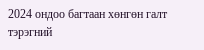2024 ондоо багтаан хөнгөн галт тэрэгний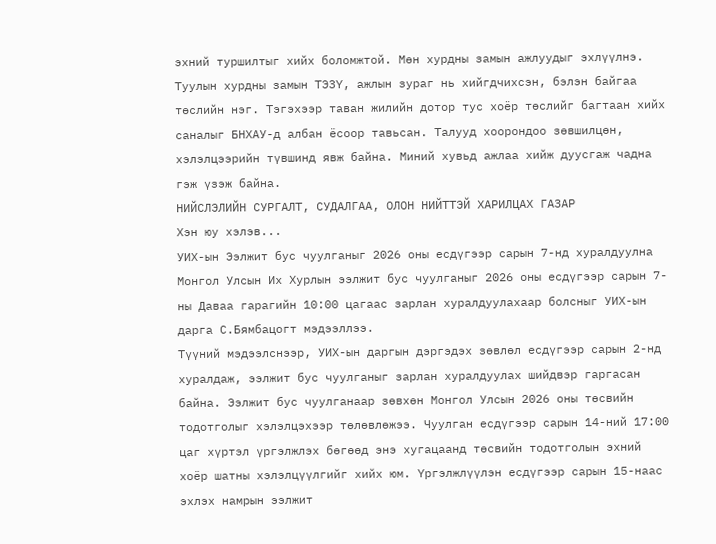эхний туршилтыг хийх боломжтой. Мөн хурдны замын ажлуудыг эхлүүлнэ. Туулын хурдны замын ТЭЗҮ, ажлын зураг нь хийгдчихсэн, бэлэн байгаа төслийн нэг. Тэгэхээр таван жилийн дотор тус хоёр төслийг багтаан хийх саналыг БНХАУ-д албан ёсоор тавьсан. Талууд хоорондоо зөвшилцөн, хэлэлцээрийн түвшинд явж байна. Миний хувьд ажлаа хийж дуусгаж чадна гэж үзэж байна.
НИЙСЛЭЛИЙН СУРГАЛТ, СУДАЛГАА, ОЛОН НИЙТТЭЙ ХАРИЛЦАХ ГАЗАР
Хэн юу хэлэв...
УИХ-ын Ээлжит бус чуулганыг 2026 оны есдүгээр сарын 7-нд хуралдуулна
Монгол Улсын Их Хурлын ээлжит бус чуулганыг 2026 оны есдүгээр сарын 7-ны Даваа гарагийн 10:00 цагаас зарлан хуралдуулахаар болсныг УИХ-ын дарга С.Бямбацогт мэдээллээ.
Түүний мэдээлснээр, УИХ-ын даргын дэргэдэх зөвлөл есдүгээр сарын 2-нд хуралдаж, ээлжит бус чуулганыг зарлан хуралдуулах шийдвэр гаргасан байна. Ээлжит бус чуулганаар зөвхөн Монгол Улсын 2026 оны төсвийн тодотголыг хэлэлцэхээр төлөвлөжээ. Чуулган есдүгээр сарын 14-ний 17:00 цаг хүртэл үргэлжлэх бөгөөд энэ хугацаанд төсвийн тодотголын эхний хоёр шатны хэлэлцүүлгийг хийх юм. Үргэлжлүүлэн есдүгээр сарын 15-наас эхлэх намрын ээлжит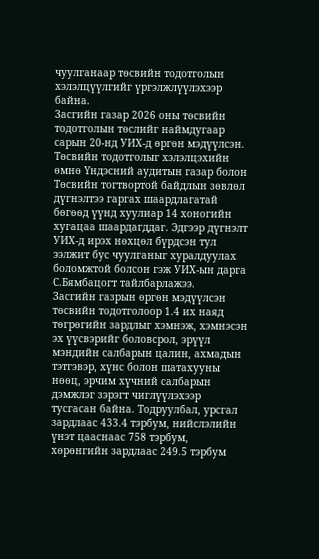чуулганаар төсвийн тодотголын хэлэлцүүлгийг үргэлжлүүлэхээр байна.
Засгийн газар 2026 оны төсвийн тодотголын төслийг наймдугаар сарын 20-нд УИХ-д өргөн мэдүүлсэн. Төсвийн тодотголыг хэлэлцэхийн өмнө Үндэсний аудитын газар болон Төсвийн тогтвортой байдлын зөвлөл дүгнэлтээ гаргах шаардлагатай бөгөөд үүнд хуулиар 14 хоногийн хугацаа шаардагддаг. Эдгээр дүгнэлт УИХ-д ирэх нөхцөл бүрдсэн тул ээлжит бус чуулганыг хуралдуулах боломжтой болсон гэж УИХ-ын дарга С.Бямбацогт тайлбарлажээ.
Засгийн газрын өргөн мэдүүлсэн төсвийн тодотголоор 1.4 их наяд төгрөгийн зардлыг хэмнэж, хэмнэсэн эх үүсвэрийг боловсрол, эрүүл мэндийн салбарын цалин, ахмадын тэтгэвэр, хүнс болон шатахууны нөөц, эрчим хүчний салбарын дэмжлэг зэрэгт чиглүүлэхээр тусгасан байна. Тодруулбал, урсгал зардлаас 433.4 тэрбум, нийслэлийн үнэт цааснаас 758 тэрбум, хөрөнгийн зардлаас 249.5 тэрбум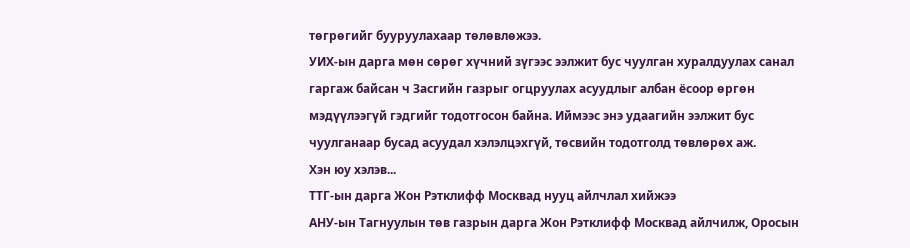төгрөгийг бууруулахаар төлөвлөжээ.
УИХ-ын дарга мөн сөрөг хүчний зүгээс ээлжит бус чуулган хуралдуулах санал гаргаж байсан ч Засгийн газрыг огцруулах асуудлыг албан ёсоор өргөн мэдүүлээгүй гэдгийг тодотгосон байна. Иймээс энэ удаагийн ээлжит бус чуулганаар бусад асуудал хэлэлцэхгүй, төсвийн тодотголд төвлөрөх аж.
Хэн юу хэлэв...
ТТГ-ын дарга Жон Рэтклифф Москвад нууц айлчлал хийжээ
АНУ-ын Тагнуулын төв газрын дарга Жон Рэтклифф Москвад айлчилж, Оросын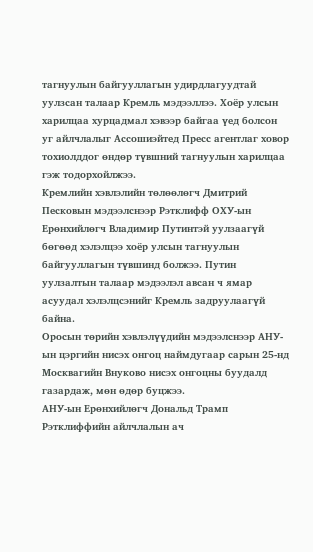тагнуулын байгууллагын удирдлагуудтай уулзсан талаар Кремль мэдээллээ. Хоёр улсын харилцаа хурцадмал хэвээр байгаа үед болсон уг айлчлалыг Ассошиэйтед Пресс агентлаг ховор тохиолддог өндөр түвшний тагнуулын харилцаа гэж тодорхойлжээ.
Кремлийн хэвлэлийн төлөөлөгч Дмитрий Песковын мэдээлснээр Рэтклифф ОХУ-ын Ерөнхийлөгч Владимир Путинтэй уулзаагүй бөгөөд хэлэлцээ хоёр улсын тагнуулын байгууллагын түвшинд болжээ. Путин уулзалтын талаар мэдээлэл авсан ч ямар асуудал хэлэлцсэнийг Кремль задруулаагүй байна.
Оросын төрийн хэвлэлүүдийн мэдээлснээр АНУ-ын цэргийн нисэх онгоц наймдугаар сарын 25-нд Москвагийн Внуково нисэх онгоцны буудалд газардаж, мөн өдөр буцжээ.
АНУ-ын Ерөнхийлөгч Дональд Трамп Рэтклиффийн айлчлалын ач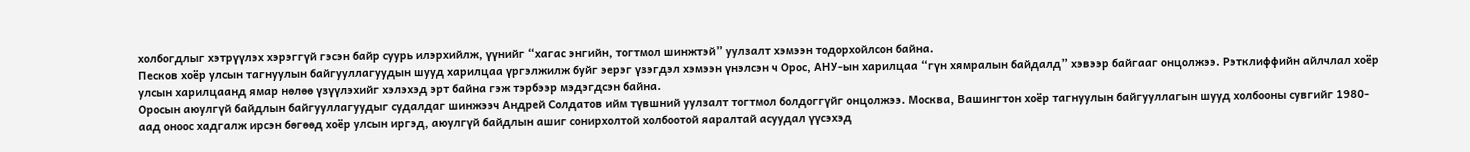холбогдлыг хэтрүүлэх хэрэггүй гэсэн байр суурь илэрхийлж, үүнийг “хагас энгийн, тогтмол шинжтэй” уулзалт хэмээн тодорхойлсон байна.
Песков хоёр улсын тагнуулын байгууллагуудын шууд харилцаа үргэлжилж буйг эерэг үзэгдэл хэмээн үнэлсэн ч Орос, АНУ-ын харилцаа “гүн хямралын байдалд” хэвээр байгааг онцолжээ. Рэтклиффийн айлчлал хоёр улсын харилцаанд ямар нөлөө үзүүлэхийг хэлэхэд эрт байна гэж тэрбээр мэдэгдсэн байна.
Оросын аюулгүй байдлын байгууллагуудыг судалдаг шинжээч Андрей Солдатов ийм түвшний уулзалт тогтмол болдоггүйг онцолжээ. Москва, Вашингтон хоёр тагнуулын байгууллагын шууд холбооны сувгийг 1980-аад оноос хадгалж ирсэн бөгөөд хоёр улсын иргэд, аюулгүй байдлын ашиг сонирхолтой холбоотой яаралтай асуудал үүсэхэд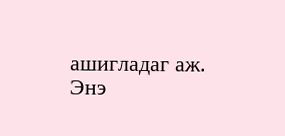ашигладаг аж.
Энэ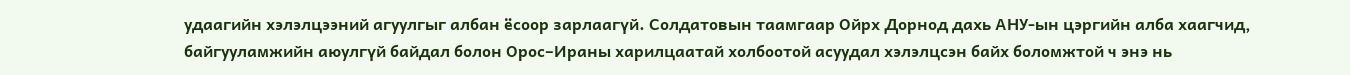удаагийн хэлэлцээний агуулгыг албан ёсоор зарлаагүй. Солдатовын таамгаар Ойрх Дорнод дахь АНУ-ын цэргийн алба хаагчид, байгууламжийн аюулгүй байдал болон Орос–Ираны харилцаатай холбоотой асуудал хэлэлцсэн байх боломжтой ч энэ нь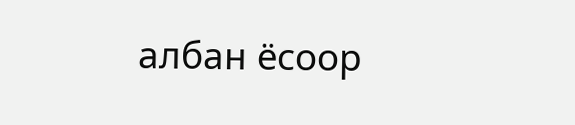албан ёсоор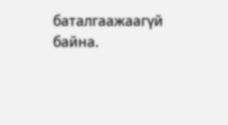баталгаажаагүй байна.